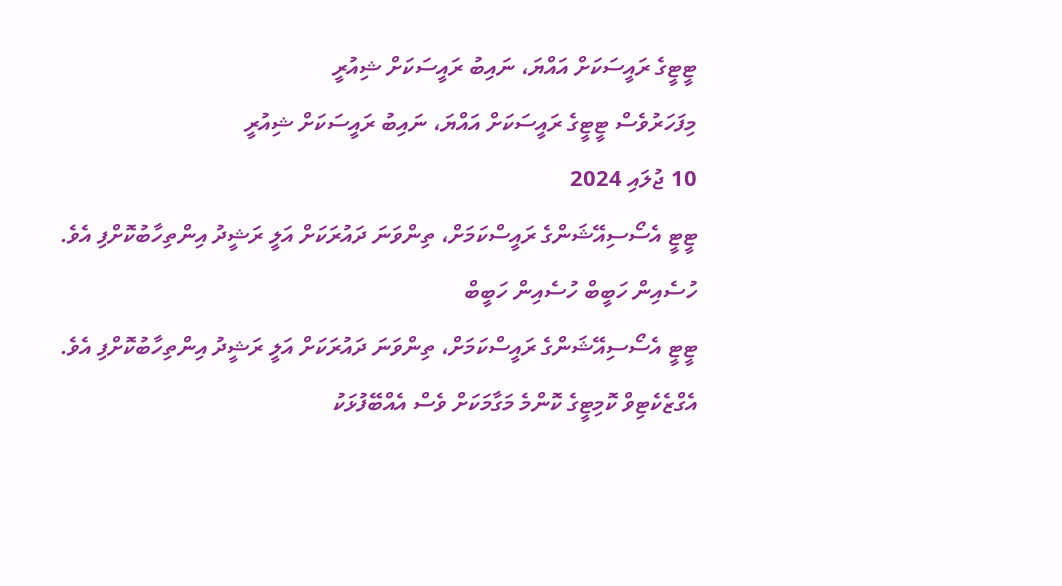ޓީޓީގެ ރައީސަކަށް އައްޔަ، ނައިބު ރައީސަކަށް ޝިއުރީ
މިފަހަރުވެސް ޓީޓީގެ ރައީސަކަށް އައްޔަ، ނައިބު ރައީސަކަށް ޝިއުރީ
10 ޖުލައި 2024
ޓީޓީ އެސޯސިއޭޝަންގެ ރައީސްކަމަށް، ތިންވަނަ ދައުރަކަށް އަލީ ރަޝީދު އިންތިހާބުކޮށްފި އެވެ.
ހުސެއިން ހަބީބް ހުސެއިން ހަބީބް
ޓީޓީ އެސޯސިއޭޝަންގެ ރައީސްކަމަށް، ތިންވަނަ ދައުރަކަށް އަލީ ރަޝީދު އިންތިހާބުކޮށްފި އެވެ.
އެގްޒެކެޓިވް ކޮމިޓީގެ ކޮންމެ މަގާމަކަށް ވެސް އެއްބޭފުޅަކު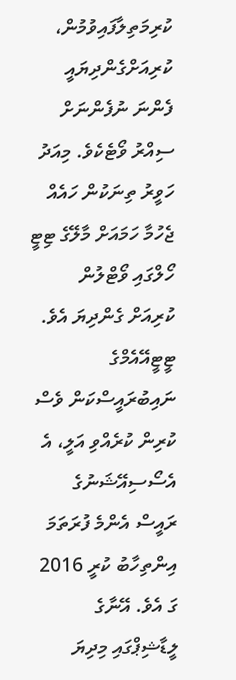ކުރިމަތިލާފައިވުމުން، ކުރިއަށްގެންދިޔައީ ފެންނަ ނުފެންނަށް ސިއްރު ވޯޓެކެވެ. މިއަދު ހަވީރު ތިނަކުން ހައެއް ޖެހުމާ ހަމައަށް މާލޭގެ ޓިޓީ ހޯލްގައި ވޯޓްލުން ކުރިއަށް ގެންދިޔަ އެވެ.
ޓީޓީއޭއެމްގެ ނައިބުރައީސްކަން ވެސް ކުރިން ކުރެއްވި އަލީ، އެ އެސޯސިއޭޝަނުގެ ރައީސް އެންމެ ފުރަތަމަ އިންތިހާބު ކުރީ 2016 ގަ އެވެ. އޭނާގެ ލީޑާޝިޕްގައި މިދިޔަ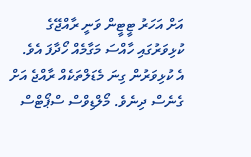އަށް އަހަރު ޓީޓީން ވަނީ ރާއްޖޭގެ ކުޅިވަރުގައި ހާއްސަ މަގާމެއް ހޯދާފަ އެވެ.
އެ ކުޅިވަރުން ގިނަ މެޑަލްތަކެއް ރާއްޖެ އަށް ގެނެސް ދިނެވެ. މޯލްޑިވްސް ސްޕޯޓްސް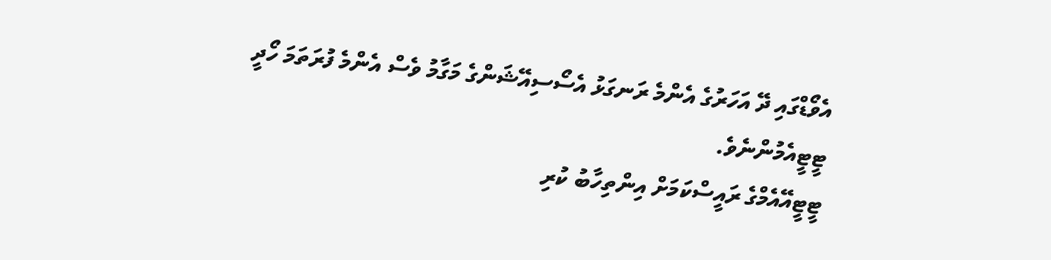އެވޯޑްގައި ދޭ އަހަރުގެ އެންމެ ރަނގަޅު އެސޯސިއޭޝަންގެ މަގާމު ވެސް އެންމެ ފުރަތަމަ ހޯދީ ޓީޓީއެމުންނެވެ.
ޓީޓީއޭއެމްގެ ރައީސްކަމަށް އިންތިހާބު ކުރި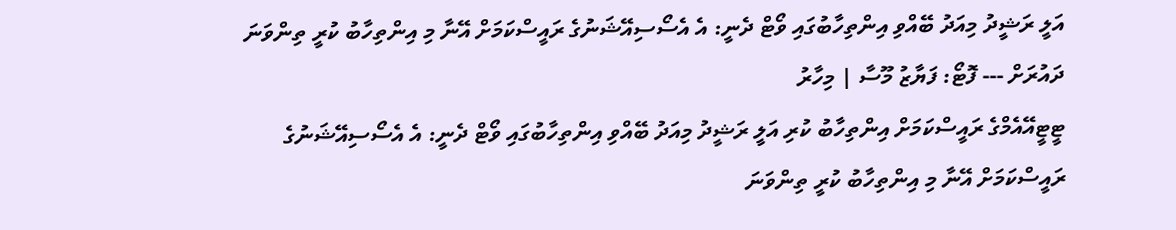އަލީ ރަޝީދު މިއަދު ބޭއްވި އިންތިހާބުގައި ވޯޓް ދެނީ: އެ އެސޯސިއޭޝަނުގެ ރައީސްކަމަށް އޭނާ މި އިންތިހާބު ކުރީ ތިންވަނަ ދައުރަށް --- ފޮޓޯ: ފަޔާޒު މޫސާ | މިހާރު
ޓީޓީއޭއެމްގެ ރައީސްކަމަށް އިންތިހާބު ކުރި އަލީ ރަޝީދު މިއަދު ބޭއްވި އިންތިހާބުގައި ވޯޓް ދެނީ: އެ އެސޯސިއޭޝަނުގެ ރައީސްކަމަށް އޭނާ މި އިންތިހާބު ކުރީ ތިންވަނަ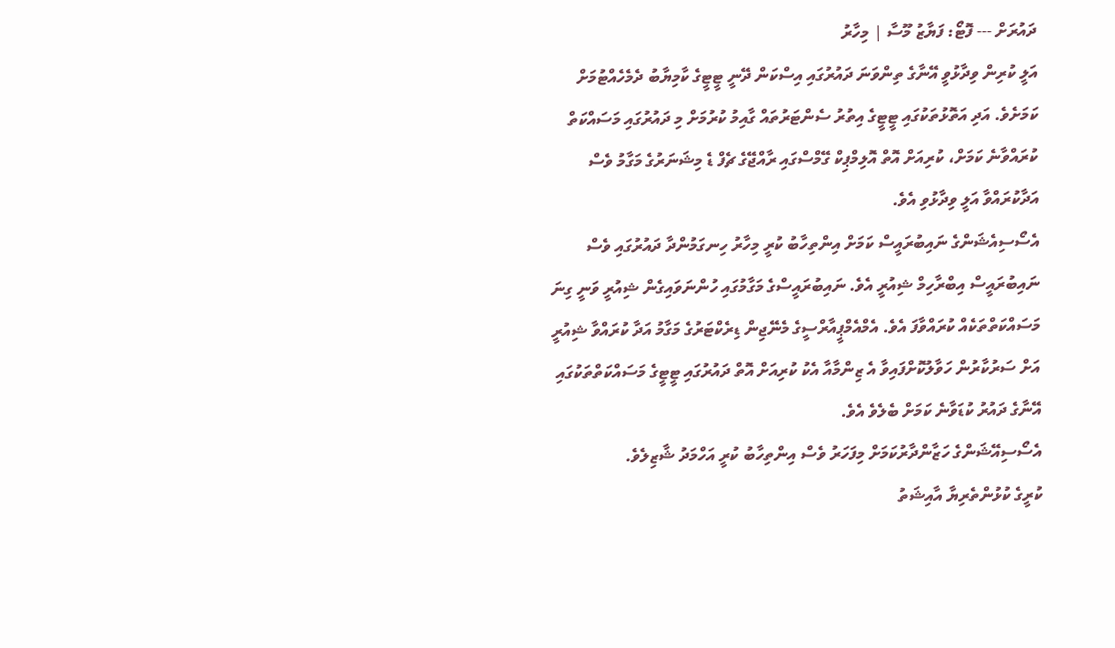ދައުރަށް --- ފޮޓޯ: ފަޔާޒު މޫސާ | މިހާރު
އަލީ ކުރިން ވިދާޅުވީ އޭނާގެ ތިންވަނަ ދައުރުގައި އިސްކަން ދޭނީ ޓީޓީގެ ކާމިޔާބު ދެމެހެއްޓުމަށް ކަމަށެވެ. އަދި އަތޮޅުތަކުގައި ޓީޓީގެ އިތުރު ސެންޓަރުތައް ގާއިމު ކުރުމަށް މި ދައުރުގައި މަސައްކަތް ކުރައްވާނެ ކަމަށް، ކުރިއަށް އޮތް އޮލިމްޕިކް ގޭމްސްގައި ރާއްޖޭގެ ޗެފް ޑެ މިޝަނަރުގެ މަގާމު ވެސް އަދާކުރައްވާ އަލީ ވިދާޅުވި އެވެ.
އެސޯސިއެޝަންގެ ނައިބުރައީސް ކަމަށް އިންތިހާބު ކުރީ މިހާރު ހިނގަމުންދާ ދައުރުގައި ވެސް ނައިބުރައީސް އިބްރާހިމް ޝިއުރީ އެވެ. ނައިބުރައީސްގެ މަގާމުގައި ހުންނަވައިގެން ޝިއުރީ ވަނީ ގިނަ މަސައްކަތްތަކެއް ކުރައްވާފަ އެވެ. އެމްއެމްޕީއާރްސީގެ މެނޭޖިން ޑިރެކްޓަރުގެ މަގާމު އަދާ ކުރައްވާ ޝިއުރީ އަށް ސަރުކާރުން ހަވާލުކޮށްފައިވާ އެ ޒިންމާއާ އެކު ކުރިއަށް އޮތް ދައުރުގައި ޓީޓީގެ މަސައްކަތްތަކުގައި އޭނާގެ ދައުރު ކުޑަވާނެ ކަމަށް ބެލެވެ އެވެ.
އެސޯސިއޭޝަންގެ ހަޒާންދާރުކަމަށް މިފަހަރު ވެސް އިންތިހާބު ކުރީ އަހްމަދު ޝާޒިލެވެ.
ކުރީގެ ކުޅުންތެރިޔާ އާއިޝަތު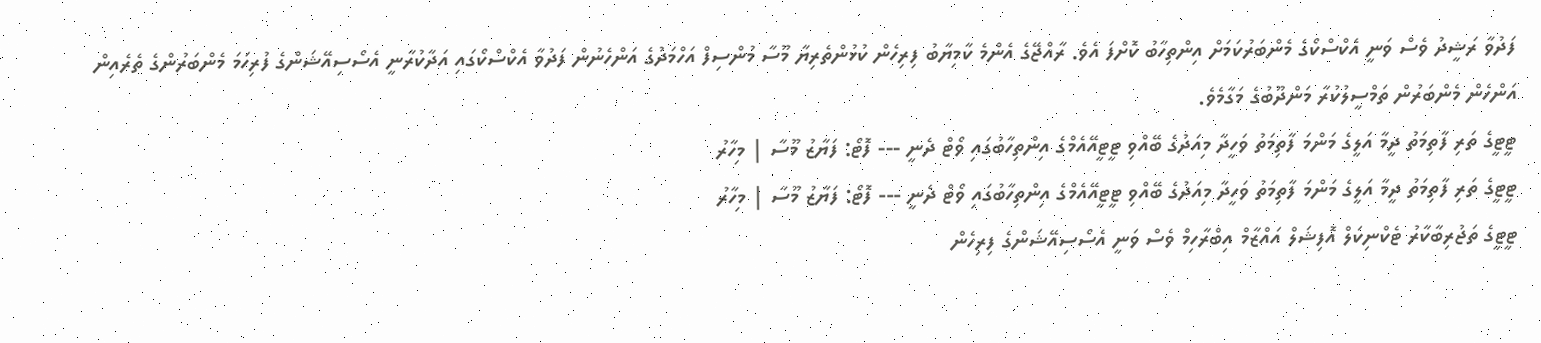ފަދުވާ ރަޝީދު ވެސް ވަނީ އެކްސްކޯގެ މެންބަރުކަމަށް އިންތިހާބު ކޮށްފަ އެވެ. ރާއްޖޭގެ އެންމެ ކާމިޔާބު ފިރިހެން ކުޅުންތެރިޔާ މޫސާ މުންސިފް އަހްމަދުގެ އަންހެނުން ފަދުވާ އެކްސްކޯގައި އަދާކުރާނީ އެސޯސިއޭޝަންގެ ފުރިހަމަ މެންބަރުންގެ ތެރެއިން އަންހެން މެންބަރުން ތަމްސީލުކުރާ މަންދޫބުގެ މަގާމެވެ.
ޓީޓީގެ ތަރި ފާތިމަތު ދީމާ އަލީގެ މަންމަ ފާތިމަތު ވަހީދާ މިއަދުގެ ބޭއްވި ޓީޓީއޭއެމްގެ އިންތިހާބުގައި ވޯޓް ދެނީ --- ފޮޓޯ: ފަޔާޒު މޫސާ | މިހާރު
ޓީޓީގެ ތަރި ފާތިމަތު ދީމާ އަލީގެ މަންމަ ފާތިމަތު ވަހީދާ މިއަދުގެ ބޭއްވި ޓީޓީއޭއެމްގެ އިންތިހާބުގައި ވޯޓް ދެނީ --- ފޮޓޯ: ފަޔާޒު މޫސާ | މިހާރު
ޓީޓީގެ ތަޖުރިބާކާރު ޓެކްނިކަލް އޮފިޝަލް އައްޒާމް އިބްރާހިމް ވެސް ވަނީ އެސޯސިއޭޝަންގެ ފިރިހެން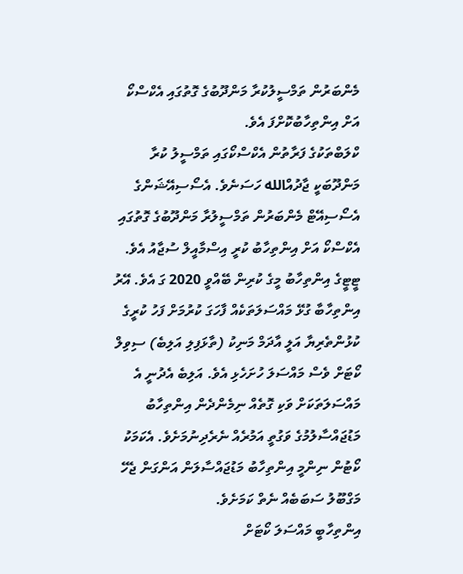މެންބަރުން ތަމްސީލުކުރާ މަންދޫބުގެ ގޮތުގައި އެކްސްކޯ އަށް އިންތިހާބުކޮށްފަ އެވެ.
ކްލަބްތަކުގެ ފަރާތުން އެކްސްކޯގައި ތަމްސީލު ކުރާ މަންދޫބަކީ ޖާދުއްالله ހަސަނެވެ. އެސޯސިއޭޝަންގެ އެސޯސިއޭޓް މެންބަރުން ތަމްސީލުރާ މަންދޫބުގެ ގޮތުގައި އެކްސްކޯ އަށް އިންތިހާބު ކުރީ އިސްމާއީލް ސުޖާއު އެވެ.
ޓީޓީގެ އިންތިހާބު މީގެ ކުރިން ބޭއްވީ 2020 ގަ އެވެ. އޭރު އިންތިހާބާ ގުޅޭ މައްސަލަތަކެއް ފާހަގަ ކުރުމަށް ފަހު ކުރީގެ ކުޅުންތެރިޔާ އަލީ އާދަމް މަނިކު (ތާޅަފިލި އަލިބެ) ސިވިލް ކޯޓަށް ވެސް މައްސަލަ ހުށަހެޅި އެވެ. އަލިބެ އެދުނީ އެ މައްސަލަތަކަށް ވަކި ގޮތެއް ނިމެންދެން އިންތިހާބު މަޑުޖައްސާލުމުގެ ވަގުތީ އަމުރެއް ނެރެދިނުމަށެވެ. އެކަމަކު ކޯޓުން ނިންމީ އިންތިހާބު މަޑުޖައްސާލަން އަންގަން ޖެހޭ މަގްބޫލު ސަބަބެއް ނެތް ކަމަށެވެ.
އިންތިހާބީ މައްސަލަ ކޯޓަށް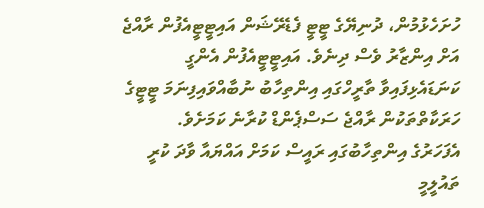ހުށަހެޅުމުން، ދުނިޔޭގެ ޓީޓީ ފެޑެރޭޝަން އައިޓީޓީއެފުން ރާއްޖެ އަށް އިންޒާރު ވެސް ދިނެވެ. އައިޓީޓީއެފުން އެންގީ ކަނަޑައެޅިފައިވާ ތާރީހްގައި އިންތިހާބު ނުބާއްވައިފިނަމަ ޓީޓީގެ ހަރަކާތްތަކުން ރާއްޖެ ސަސްޕެންޑް ކުރާނެ ކަމަށެވެ.
އެފަހަރުގެ އިންތިހާބުގައި ރައީސް ކަމަށް އައްޔައާ ވާދަ ކުރީ ތައުލީމީ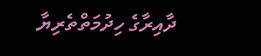ދާއިރާގެ ހިދުމަތްތެރިޔާ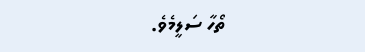ތޯހާ ސަލީމެވެ.